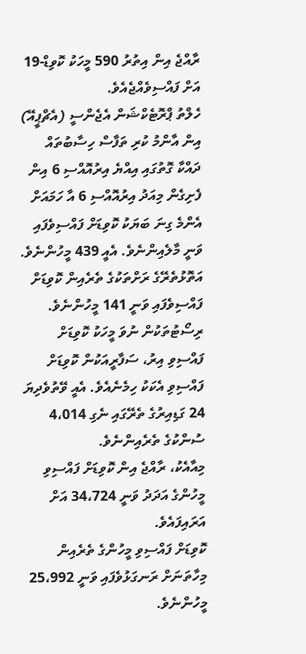ރާއްޖެ އިން އިތުރު 590 މީހަކު ކޮވިޑް-19 އަށް ފައްސިވެއްޖެއެވެ.
ހެލްތު ޕްރޮޓެކްޝަން އެޖެންސީ (އެޗްޕީއޭ) އިން އާންމު ކުރި ތަފާސް ހިސާބުތައް ދައްކާ ގޮތުގައި އިއްޔެ އިރުއޮއްސި 6 އިން ފެށިގެން މިއަދު އިރުއޮއްސި 6 އާ ހަމައަށް އެންމެ ގިނަ ބަޔަކު ކޮވިޑަށް ފައްސިވެފައި ވަނީ މާލެއިންނެވެ. އެއީ 439 މީހުންނެވެ.
އަތޮޅުތެރޭގެ ރަށްތަކުގެ ތެރެއިން ކޮވިޑަށް ފައްސިވެފައި ވަނީ 141 މީހުންނެވެ. ރިސޯޓުތަކުން ނުވަ މީހަކު ކޮވިޑަށް ފައްސިވި އިރު، ސަފާރީއަކުން ކޮވިޑަށް ފައްސިވި އެކަކު ހިމެނެއެވެ. އެއީ ވޭތުވެދިޔަ 24 ގަޑިއިރުގެ ތެރޭގައި ނެގި 4،014 ސުންކުގެ ތެރެއިންނެވެ.
މިއާއެކު، ރާއްޖެ އިން ކޮވިޑަށް ފައްސިވި މީހުންގެ އަދަދު ވަނީ 34،724 އަށް އަރައިފައެވެ.
ކޮވިޑަށް ފައްސިވި މީހުންގެ ތެރެއިން މިހާތަނަށް ރަނގަޅުވެފައި ވަނީ 25،992 މީހުންނެވެ.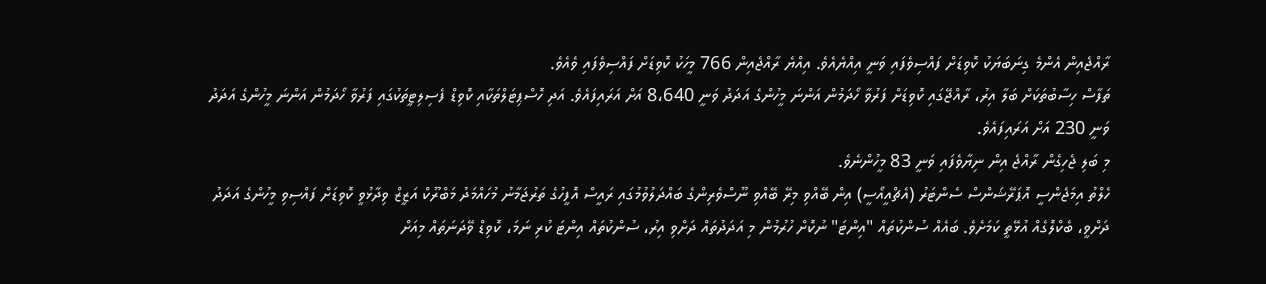ރާއްޖެއިން އެންމެ ގިނަބަޔަކު ކޮވިޑަށް ފައްސިވެފައި ވަނީ އިއްޔެއެވެ. އިއްޔެ ރާއްޖެއިން 766 މީހަކު ކޮވިޑަށް ފައްސިވެފައި ވެއެވެ.
ތަފާސް ހިސާބުތަކަށް ބަލާ އިރު، ރާއްޖޭގައި ކޮވިޑަށް ފަރުވާ ހޯދަމުން އަންނަ މީހުންގެ އަދަދު ވަނީ 8،640 އަށް އަރައިފައެވެ. އަދި ހޮސްޕިޓަލްތަކާއި ކޮވިޑް ފެސިލިޓީތަކުގައި ފަރުވާ ހޯދަމުން އަންނަ މީހުންގެ އަދަދު ވަނީ 230 އަށް އަރައިފައެވެ.
މި ބަލި ޖެހިގެން ރާއްޖެ އިން ނިޔާވެފައި ވަނީ 83 މީހުންނެވެ.
ހެލްތު އިމަޖެންސީ އޮޕަރޭޝަންސް ސެންޓަރު (އެޗްއީއޯސީ) އިން ބޭއްވި މިރޭ ބޭއްވި ނޫސްވެރިންގެ ބައްދަލުވުމުގައި ރައީސް އޮފީހުގެ ތަރުޖަމާނު މުހައްމަދު މަބްރޫކް އަޒީޒް ވިދާޅުވީ ކޮވިޑަށް ފައްސިވި މީހުންގެ އަދަދު ދަށްވީ، ބެކްލޮގެއް އުޅޭތީ ކަމަށެވެ. ބައެއް ސުންކުތައް "އިންޓަ" ނުކޮށް ހުރުމުން މި އަދަދުތައް ދަށްވި އިރު، ސުންކުތައް އިންޓަ ކުރި ނަމަ، ކޮވިޑް ވޭދަނަތައް މިއަށް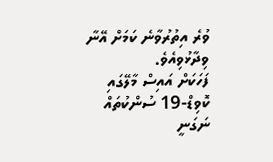ވުރެ އިތުރުވާނެ ކަމަށް އޭނާ ވިދާޅުވިއެވެ.
ފަހަކަށް އައިސް މާލޭގައި ކޮވިޑް-19 ސުންކުތައް ނަގަނީ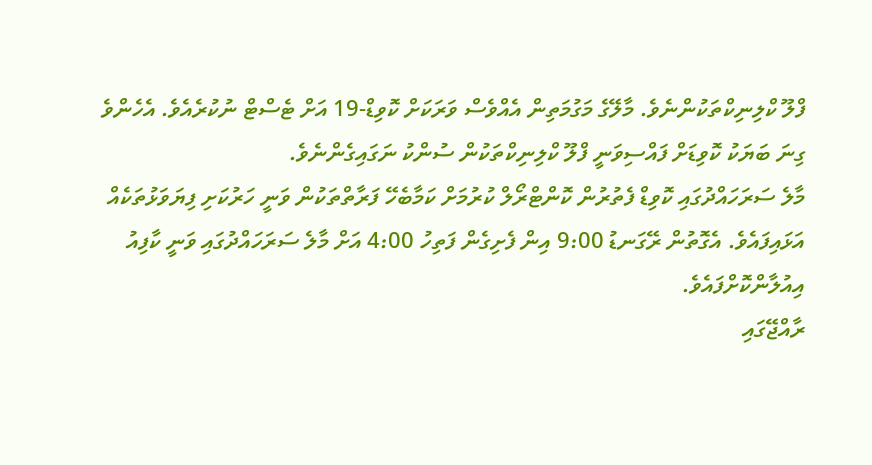ފްލޫ ކްލިނިކްތަކުންނެވެ. މާލޭގެ މަގުމަތިން އެއްވެސް ވަރަކަށް ކޮވިޑް-19 އަށް ޓެސްޓް ނުކުރެއެވެ. އެހެންވެ ގިނަ ބަޔަކު ކޮވިޑަށް ފައްސިވަނީ ފްލޫ ކްލިނިކްތަކުން ސުންކު ނަގައިގެންނެވެ.
މާލެ ސަރަހައްދުގައި ކޮވިޑް ފެތުރުން ކޮންޓްރޯލް ކުރުމަށް ކަމާބެހޭ ފަރާތްތަކުން ވަނީ ހަރުކަށި ފިޔަވަޅުތަކެއް އަޅައިފައެވެ. އެގޮތުން ރޭގަނޑު 9:00 އިން ފެށިގެން ފަތިހު 4:00 އަށް މާލެ ސަރަހައްދުގައި ވަނީ ކާފިއު އިއުލާންކޮށްފައެވެ.
ރާއްޖޭގައި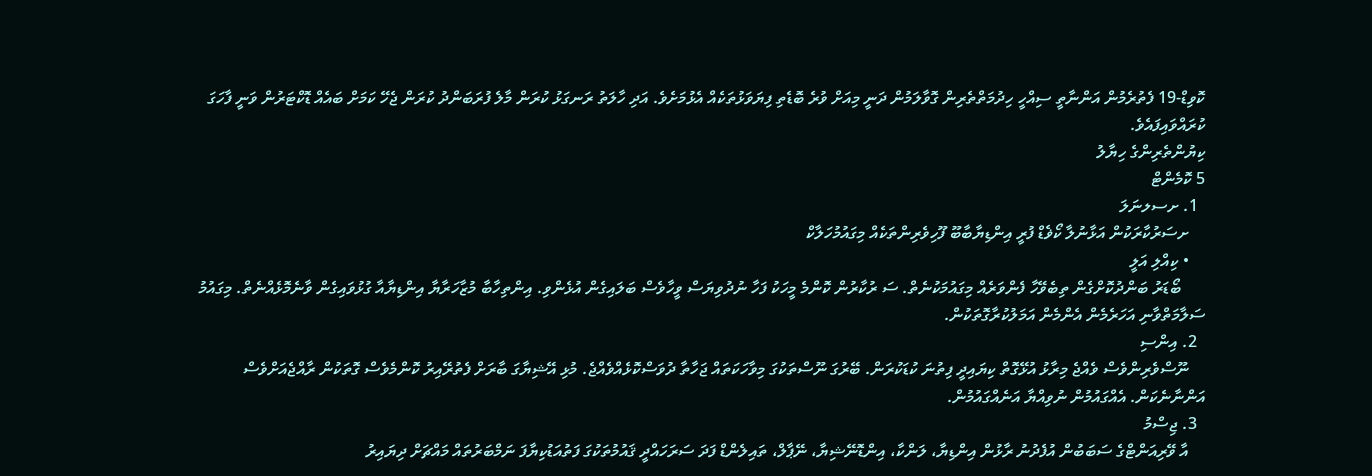ކޮވިޑް-19 ފެތުރެމުން އަންނާތީ ސިއްހީ ހިދުމަތްތެރިން ގޮވާލަމުން ދަނީ މިއަށް ވުރެ ބޮޑެތި ފިޔަވަޅުތަކެއް އެޅުމަށެވެ. އަދި ހާލަތު ރަނގަޅު ކުރަން މާލެ ފުރަބަންދު ކުރަން ޖެހޭ ކަމަށް ބައެއް ޑޮކްޓަރުން ވަނީ ފާހަގަ ކުރައްވައިފައެވެ.
ކިޔުންތެރިންގެ ހިޔާލު
5 ކޮމެންޓް
  1. ށސލނަލަ
    ށސަރުކާރަކުން އަޅާނުލާ ކޯޥެޑް ފުރީ އިންޑިޔާބާބޫ ފޫހިވެރިންތަކެއް މިގައުމުހަލާކް
    • ކިއްލި އަލީ
      ބޯޑަރު ބަންދުކޮށްގެން ތިބެވޭހާ ފެންވަރެއް މިގައުމަކުނެތް. ސަ ރުކާރުން ކޮންމެ މީހަކު ފަހާ ނުދުވިޔަސް ވީހާވެސް ބަލައިގެން އުޅެންވި. އިންތިހާބާ މުޒާހަރާޔާ އިންޑިޔާއާ ގުޅުވައިގެން ވާނެމޮޅެއްނެތް. މިގައުމު ސަލާމަތްވާނި އަހަރެމެން އެންމެން އަމަލުކުރާގޮތަކުން.
  2. އިންސި
    ނޫސްވެރިންވެސް ވެއްޖެ މިރާޅު އުޅޭގޮތް ކިޔައިދީ ފިތުނަ ކުޑަކުރަން. ބޭރުގަ ނޫސްތަކުގަ މިވާހަކަތައް ޖަހާތާ ދުވަސްކޮޅެއްވެއްޖެ. މުޅި އޭޝިޔާގަ ބާރަށް ފެތުރޭއިރު ކޮންމެވެސް ގޮތަކުން ރާއްޖެއަށްވެސް އަންނާނެކަން. އެއްގައުމުން ނުވިއްޔާ އަނެއްގައުމުން.
  3. ޖިސްމު
    އާ ވޭރިއަންޓްގެ ސަބަބުން އުފެދުނު ރާޅުން އިންޑިޔާ، ލަންކާ، އިންޑޮނޭޝިޔާ، ނޭޕާލް، ތައިލެންޑް ފަދަ ސަރަހައްދީ ޤައުމުތަކުގަ ފަތުއަޑުކިޔާފަ ނަމްބަރުތައް މައްޗަށް ދިޔައިރު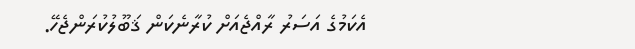އެކަމުގެ އަސަރު ރާއްޖެއަށް ކުރާނެކަން ޤަބޫލުކުރަންޖެހޭ.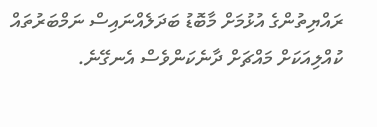ރައްޔިތުންގެ އުޅުމަށް މާބޮޑު ބަދަލެއްނައިސް ނަމްބަރުތައް ކުއްލިއަކަށް މައްޗަށް ދާނެކަންވެސް އެނގޭނެ.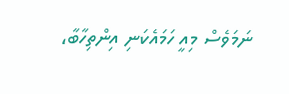ނަމަވެސް މިއީ ހަމައެކަނި އިންތިހާބާ،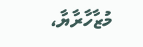މުޒާހާރާޔާ،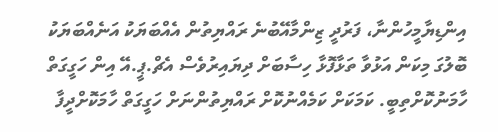އިންޑިޔާމީހުންނާ، ފަރުދީ ޒިންމާއޭބުނެ ރައްޔިތުން އެއްބަޔަކު އަނެއްބަޔަކު ބޮލުގަ މިކަން އަޅުވާ ތަޅާފޮޅާ ހިސާބަށް ދިޔައިރުވެސް އެޗް.ޕީ.އޭ އިން ހަގީގަތް ހާމަނުކޮށްތިބީ. ކަމަކަށް ކަމެއްނުކޮށް ރައްޔިތުންނަށް ހަގީގަތް ހާމަކޮށްދީފާ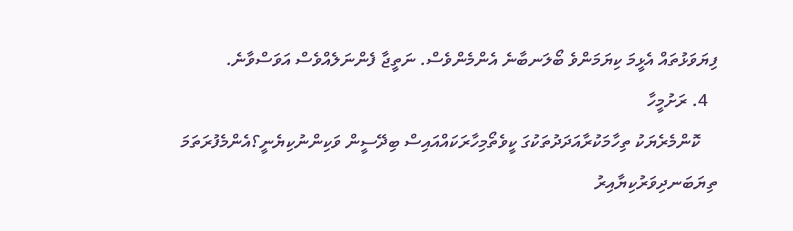ފިޔަވަޅުތައް އެޅީމަ ކިޔަމަންވެ ބޯލަނބާނެ އެންމެންވެސް. ނަތީޖާ ފެންނަލެއްވެސް އަވަސްވާނެ.
  4. ރަށުމީހާ
    ކޮންމެރެޔަކު ތިހާމަކުރާއަދަދުތަކުގަ ކީވެތޯމިހާރަކައްއައިސް ބިދޭސީން ވަކިންނުކިޔެނީ؟އެންމެފުރަތަމަ ތިޔަބަނދިވަރުކިޔާއިރު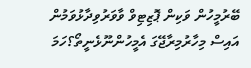ބޭރުމީހުން ވަކިން ޕޮޒިޓިވް ވާވަރުވިދާޅުވަމުން އައިސް މިހާރުމިރާޖޭގަ އެމީހުންނޫޅެނީތޯ؟ހަމަ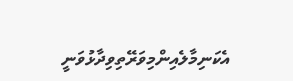އެކަނިމާލެއިންމިވަރޭތިވިދާޅުވަނީ